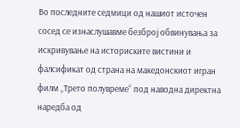Во последните седмици од нашиот источен сосед се изнаслушавме безброј обвинувања за искривување на историските вистини и фалсификат од страна на македонскиот игран филм „Трето полувреме“ под наводна директна наредба од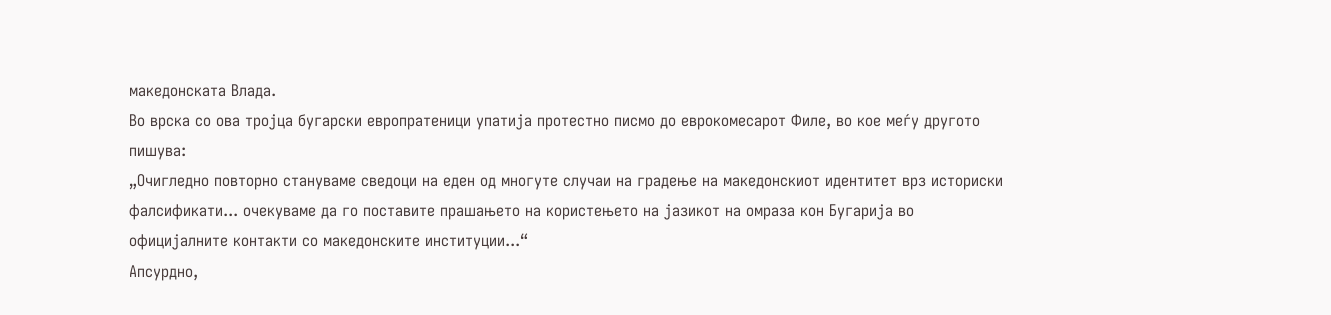македонската Влада.
Во врска со ова тројца бугарски европратеници упатија протестно писмо до еврокомесарот Филе, во кое меѓу другото пишува:
„Очигледно повторно стануваме сведоци на еден од многуте случаи на градење на македонскиот идентитет врз историски фалсификати... очекуваме да го поставите прашањето на користењето на јазикот на омраза кон Бугарија во официјалните контакти со македонските институции...“
Апсурдно,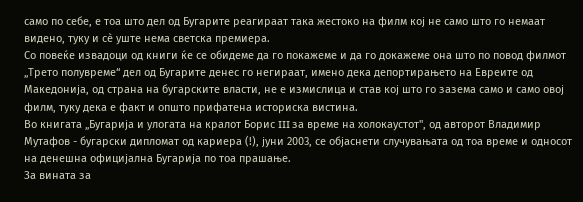само по себе, е тоа што дел од Бугарите реагираат така жестоко на филм кој не само што го немаат видено, туку и сè уште нема светска премиера.
Со повеќе извадоци од книги ќе се обидеме да го покажеме и да го докажеме она што по повод филмот „Трето полувреме“ дел од Бугарите денес го негираат, имено дека депортирањето на Евреите од Македонија, од страна на бугарските власти, не е измислица и став кој што го зазема само и само овој филм, туку дека е факт и општо прифатена историска вистина.
Во книгата „Бугарија и улогата на кралот Борис III за време на холокаустот", од авторот Владимир Мутафов - бугарски дипломат од кариера (!), јуни 2003, се објаснети случувањата од тоа време и односот на денешна официјална Бугарија по тоа прашање.
За вината за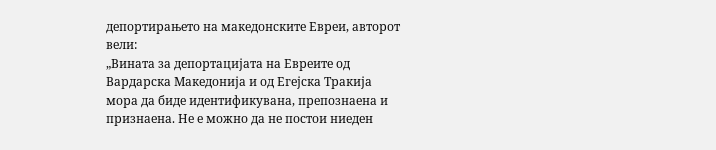депортирањето на македонските Евреи, авторот вели:
„Вината за депортацијата на Евреите од Вардарска Македонија и од Егејска Тракија мора да биде идентификувана, препознаена и признаена. Не е можно да не постои ниеден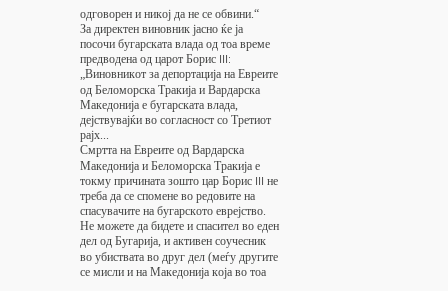одговорен и никој да не се обвини.“
За директен виновник јасно ќе ја посочи бугарската влада од тоа време предводена од царот Борис III:
„Виновникот за депортација на Евреите од Беломорска Тракија и Вардарска Македонија е бугарската влада, дејствувајќи во согласност со Третиот рајх...
Смртта на Евреите од Вардарска Македонија и Беломорска Тракија е токму причината зошто цар Борис III не треба да се спомене во редовите на спасувачите на бугарското еврејство.
Не можете да бидете и спасител во еден дел од Бугарија, и активен соучесник во убиствата во друг дел (меѓу другите се мисли и на Македонија која во тоа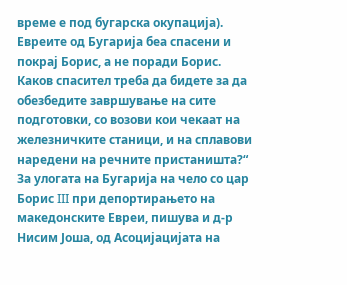време е под бугарска окупација). Евреите од Бугарија беа спасени и покрај Борис, а не поради Борис. Каков спасител треба да бидете за да обeзбедите завршување на сите подготовки, со возови кои чекаат на железничките станици, и на сплавови наредени на речните пристаништа?“
За улогата на Бугарија на чело со цар Борис III при депортирањето на македонските Евреи, пишува и д-р Нисим Јоша, од Асоцијацијата на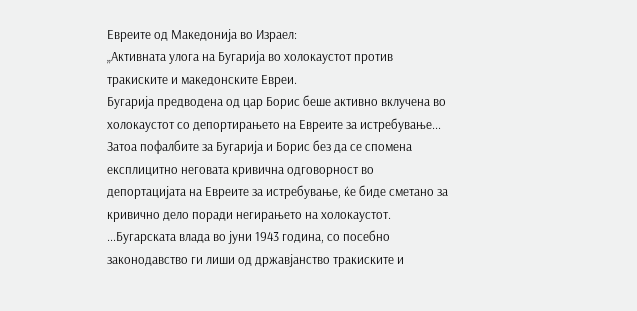Евреите од Македонија во Израел:
„Активната улога на Бугарија во холокаустот против тракиските и македонските Евреи.
Бугарија предводена од цар Борис беше активно вклучена во холокаустот со депортирањето на Евреите за истребување... Затоа пофалбите за Бугарија и Борис без да се спомена експлицитно неговата кривична одговорност во депортацијата на Евреите за истребување, ќе биде сметано за кривично дело поради негирањето на холокаустот.
...Бугарската влада во јуни 1943 година, со посебно законодавство ги лиши од државјанство тракиските и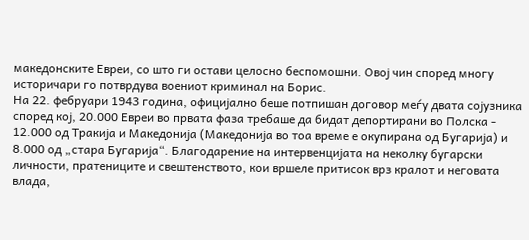македонските Евреи, со што ги остави целосно беспомошни. Овој чин според многу историчари го потврдува воениот криминал на Борис.
На 22. фебруари 1943 година, официјално беше потпишан договор меѓу двата сојузника според кој, 20.000 Евреи во првата фаза требаше да бидат депортирани во Полска - 12.000 од Тракија и Македонија (Македонија во тоа време е окупирана од Бугарија) и 8.000 од „стара Бугарија“. Благодарение на интервенцијата на неколку бугарски личности, пратениците и свештенството, кои вршеле притисок врз кралот и неговата влада,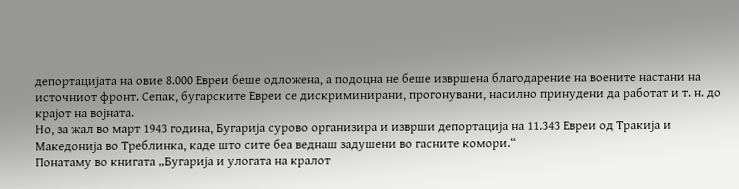депортацијата на овие 8.000 Евреи беше одложена, а подоцна не беше извршена благодарение на воените настани на источниот фронт. Сепак, бугарските Евреи се дискриминирани, прогонувани, насилно принудени да работат и т. н. до крајот на војната.
Но, за жал во март 1943 година, Бугарија сурово организира и изврши депортација на 11.343 Евреи од Тракија и Македонија во Треблинка, каде што сите беа веднаш задушени во гасните комори.“
Понатаму во книгата „Бугарија и улогата на кралот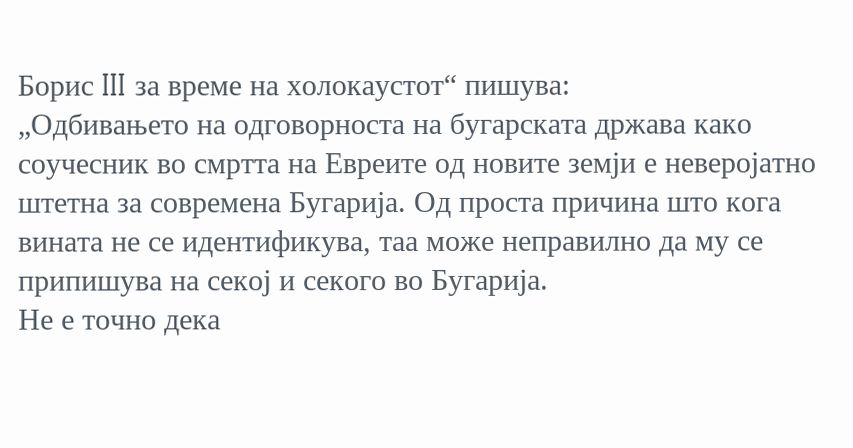Борис III за време на холокаустот“ пишува:
„Одбивањето на одговорноста на бугарската држава како соучесник во смртта на Евреите од новите земји е неверојатно штетна за современа Бугарија. Од проста причина што кога вината не се идентификува, таа може неправилно да му се припишува на секој и секого во Бугарија.
Не е точно дека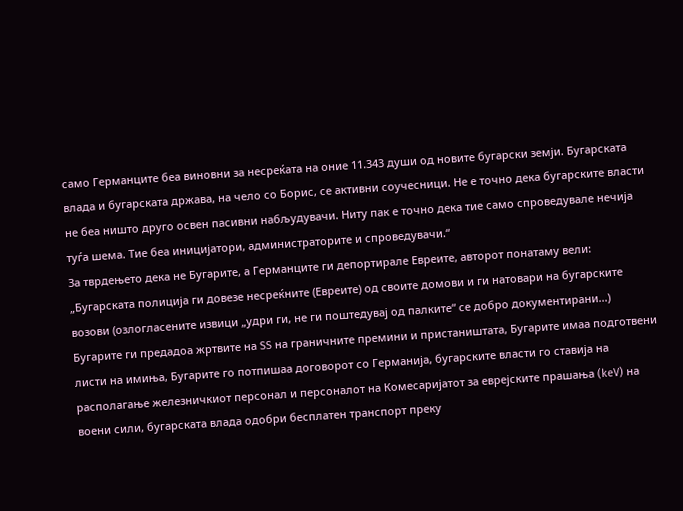само Германците беа виновни за несреќата на оние 11.343 души од новите бугарски земји. Бугарската влада и бугарската држава, на чело со Борис, се активни соучесници. Не е точно дека бугарските власти не беа ништо друго освен пасивни набљудувачи. Ниту пак е точно дека тие само спроведувале нечија туѓа шема. Тие беа иницијатори, администраторите и спроведувачи.“
За тврдењето дека не Бугарите, а Германците ги депортирале Евреите, авторот понатаму вели:
„Бугарската полиција ги довезе несреќните (Евреите) од своите домови и ги натовари на бугарските возови (озлогласените извици „удри ги, не ги поштедувај од палките“ се добро документирани...)
Бугарите ги предадоа жртвите на SS на граничните премини и пристаништата, Бугарите имаа подготвени листи на имиња, Бугарите го потпишаа договорот со Германија, бугарските власти го ставија на располагање железничкиот персонал и персоналот на Комесаријатот за еврејските прашања (keV) на воени сили, бугарската влада одобри бесплатен транспорт преку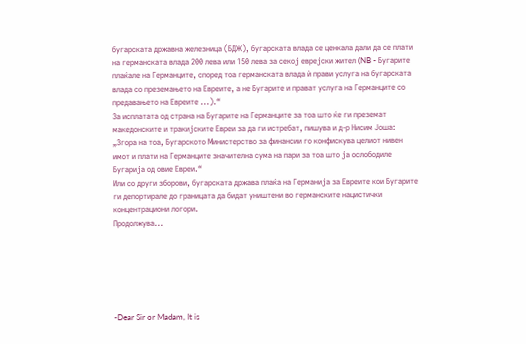бугарската државна железница (БДЖ), бугарската влада се ценкала дали да се плати на германската влада 200 лева или 150 лева за секој еврејски жител (NB - Бугарите плаќале на Германците, според тоа германската влада ѝ прави услуга на бугарската влада со преземањето на Евреите, а не Бугарите и прават услуга на Германците со предавањето на Евреите ...).“
За исплатата од страна на Бугарите на Германците за тоа што ќе ги преземат македонските и тракијските Евреи за да ги истребат, пишува и д-р Нисим Јоша:
„Згора на тоа, Бугарското Министерство за финансии го конфискува целиот нивен имот и плати на Германците значителна сума на пари за тоа што ја ослободиле Бугарија од овие Евреи.“
Или со други зборови, бугарската држава плаќа на Германија за Евреите кои Бугарите ги депортирале до границата да бидат уништени во германските нацистички концентрациони логори.
Продолжува...






-Dear Sir or Madam, It is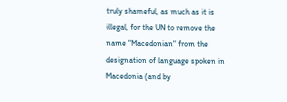truly shameful, as much as it is illegal, for the UN to remove the name "Macedonian" from the designation of language spoken in Macedonia (and by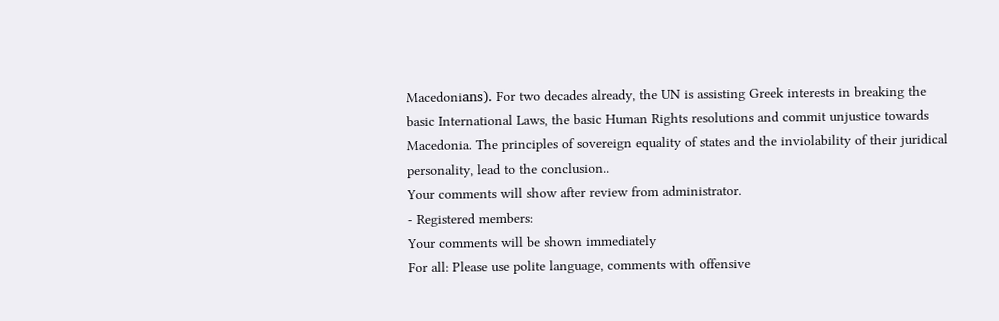Macedoniаns). For two decades already, the UN is assisting Greek interests in breaking the basic International Laws, the basic Human Rights resolutions and commit unjustice towards Macedonia. The principles of sovereign equality of states and the inviolability of their juridical personality, lead to the conclusion..
Your comments will show after review from administrator.
- Registered members:
Your comments will be shown immediately
For all: Please use polite language, comments with offensive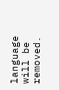language will be removed.